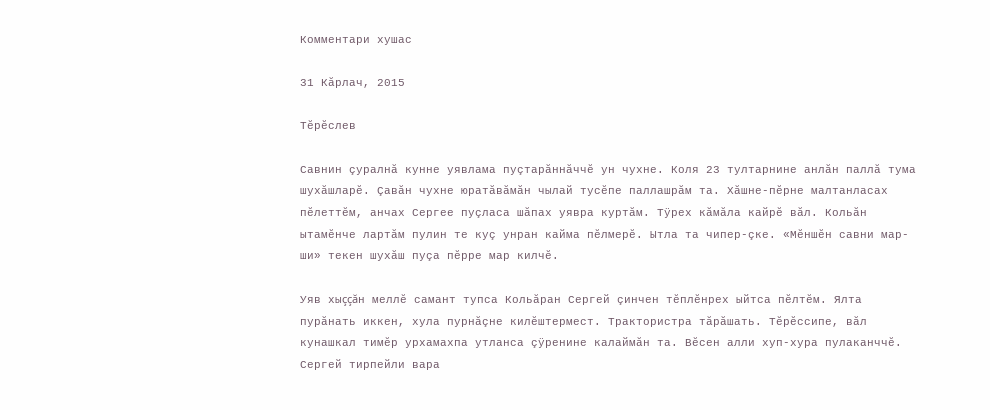Комментари хушас

31 Кăрлач, 2015

Тĕрĕслев

Савнин çуралнă кунне уявлама пуçтарăннăччĕ ун чухне. Коля 23 тултарнине анлăн паллă тума шухăшларĕ. Çавăн чухне юратăвăмăн чылай тусĕпе паллашрăм та. Хăшне-пĕрне малтанласах пĕлеттĕм, анчах Сергее пуçласа шăпах уявра куртăм. Тÿрех кăмăла кайрĕ вăл. Кольăн ытамĕнче лартăм пулин те куç унран кайма пĕлмерĕ. Ытла та чипер-çке. «Мĕншĕн савни мар-ши» текен шухăш пуçа пĕрре мар килчĕ.

Уяв хыççăн меллĕ самант тупса Кольăран Сергей çинчен тĕплĕнрех ыйтса пĕлтĕм. Ялта пурăнать иккен, хула пурнăçне килĕштермест. Трактористра тăрăшать. Тĕрĕссипе, вăл кунашкал тимĕр урхамахпа утланса çÿренине калаймăн та. Вĕсен алли хуп-хура пулаканччĕ. Сергей тирпейли вара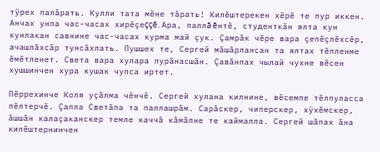тÿрех палăрать. Кулли тата мĕне тăрать! Килĕштерекен хĕрĕ те пур иккен. Анчах унпа час-часах хирĕçеççĕ. Ара, паллă ĕнтĕ, студенткăн ялта кун кунлакан савнине час-часах курма май çук. Çамрăк чĕре вара çепĕçлĕхсĕр, ачашлăхсăр тунсăхлать. Пушшех те, Сергей мăшăрлансан та ялтах тĕпленме ĕмĕтленет. Света вара хулара пурăнасшăн. Çавăнпах чылай чухне вĕсен хушшинчен хура кушак чупса иртет.

Пĕррехинче Коля уçăлма чĕнчĕ. Сергей хулана килнине, вĕсемпе тĕлпуласса пĕлтерчĕ. Çапла Светăпа та паллашрăм. Сарăскер, чиперскер, хÿхĕмскер, ăшшăн калаçаканскер темле каччă кăмăлне те каймалла. Сергей шăпах ăна килĕштернинчен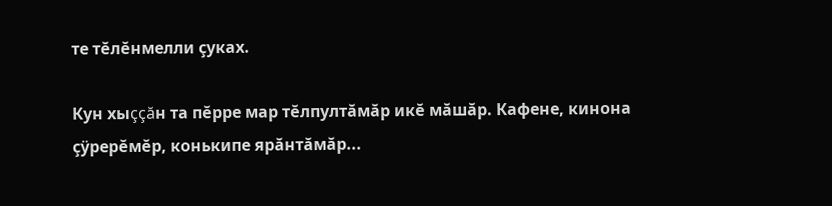те тĕлĕнмелли çуках.

Кун хыççăн та пĕрре мар тĕлпултăмăр икĕ мăшăр. Кафене, кинона çÿрерĕмĕр, конькипе ярăнтăмăр...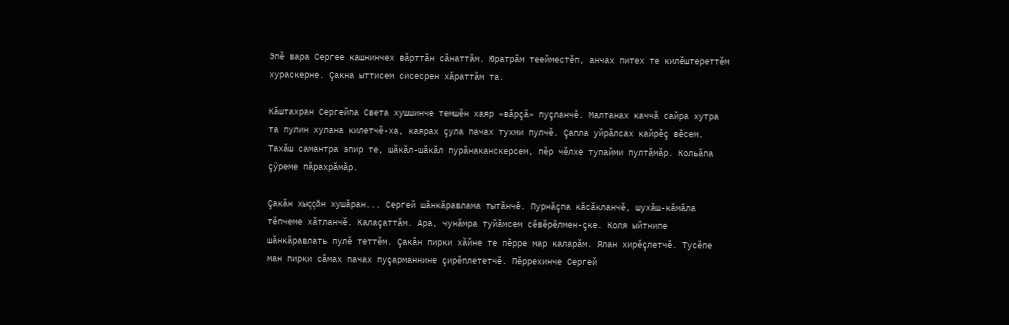Эпĕ вара Сергее кашнинчех вăрттăн сăнаттăм. Юратрăм теейместĕп, анчах питех те килĕштереттĕм хураскерне. Çакна ыттисем сисесрен хăраттăм та.

Кăштахран Сергейпа Света хушшинче темшĕн хаяр «вăрçă» пуçланчĕ. Малтанах каччă сайра хутра та пулин хулана килетчĕ-ха, каярах çула пачах тухми пулчĕ. Çапла уйрăлсах кайрĕç вĕсем. Тахăш самантра эпир те, шăкăл-шăкăл пурăнаканскерсем, пĕр чĕлхе тупайми пултăмăр. Кольăпа çÿреме пăрахрăмăр.

Çакăн хыççăн хушăран... Сергей шăнкăравлама тытăнчĕ. Пурнăçпа кăсăкланчĕ, шухăш-кăмăла тĕпчеме хăтланчĕ. Калаçаттăм. Ара, чунăмра туйăмсем сĕвĕрĕлмен-çке. Коля ыйтнипе шăнкăравлать пулĕ теттĕм. Çакăн пирки хăйне те пĕрре мар каларăм. Ялан хирĕçлетчĕ. Тусĕпе ман пирки сăмах пачах пуçарманнине çирĕплететчĕ. Пĕррехинче Сергей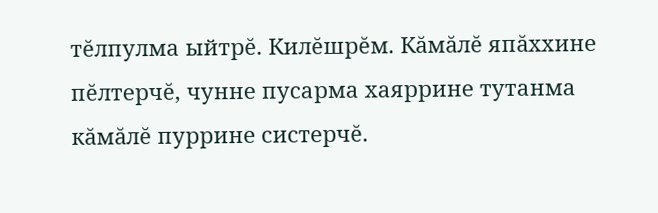тĕлпулма ыйтрĕ. Килĕшрĕм. Кăмăлĕ япăххине пĕлтерчĕ, чунне пусарма хаяррине тутанма кăмăлĕ пуррине систерчĕ.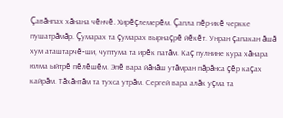Çавăнпах хăнана чĕнчĕ. Хирĕçлемерĕм. Çапла пĕр-икĕ черкке пушатрăмăр. Çумарах та çумарах вырнаçрĕ йĕкĕт. Унран çапакан ăшă хум аташтарчĕ-ши, чуптума та ирĕк патăм. Каç пулнине кура хăнара юлма ыйтрĕ пĕлĕшĕм. Эпĕ вара йăнăш утăмран пăрăнса çĕр каçах кайрăм. Тăхăнтăм та тухса утрăм. Сергей вара алăк уçма та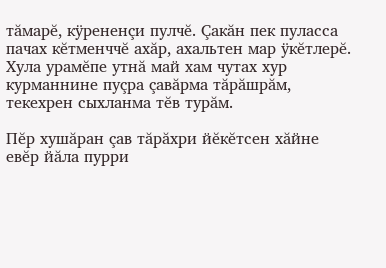тăмарĕ, кÿрененçи пулчĕ. Çакăн пек пуласса пачах кĕтменччĕ ахăр, ахальтен мар ÿкĕтлерĕ. Хула урамĕпе утнă май хам чутах хур курманнине пуçра çавăрма тăрăшрăм, текехрен сыхланма тĕв турăм.

Пĕр хушăран çав тăрăхри йĕкĕтсен хăйне евĕр йăла пурри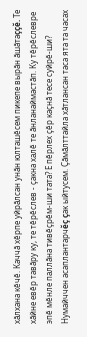хăлхана кĕчĕ. Каччă хĕрпе уйрăлсан унăн юлташĕсем пикепе вырăн ăшăтаççĕ. Те хăйне евĕр тавăру ку, те тĕрĕслев - çакна халĕ те ăнланаймастăп. Ку тĕрĕслевре эпĕ мĕнле паллăна тивĕçрĕм-ши тата? Е пĕрлех çĕр каçнă тесе суйрĕ-ши? Нумайччен асаплантарчĕç çак ыйтусем. Çăмăлттайла хăтлансан таса ята та часах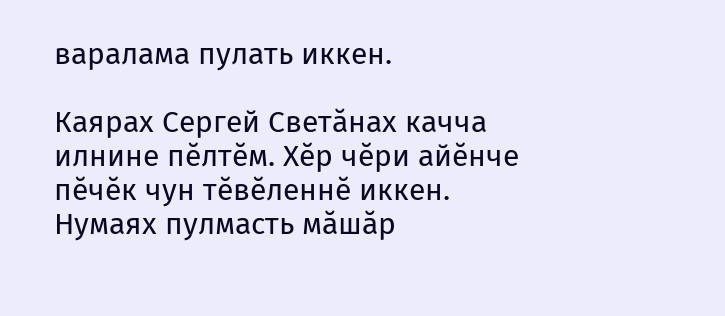варалама пулать иккен.

Каярах Сергей Светăнах качча илнине пĕлтĕм. Хĕр чĕри айĕнче пĕчĕк чун тĕвĕленнĕ иккен. Нумаях пулмасть мăшăр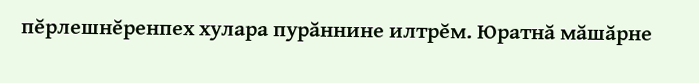пĕрлешнĕренпех хулара пурăннине илтрĕм. Юратнă мăшăрне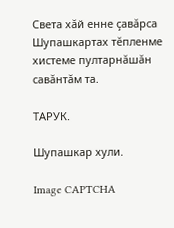Света хăй енне çавăрса Шупашкартах тĕпленме хистеме пултарнăшăн савăнтăм та.

ТАРУК.

Шупашкар хули.

Image CAPTCHA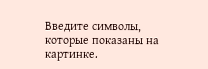Введите символы, которые показаны на картинке.